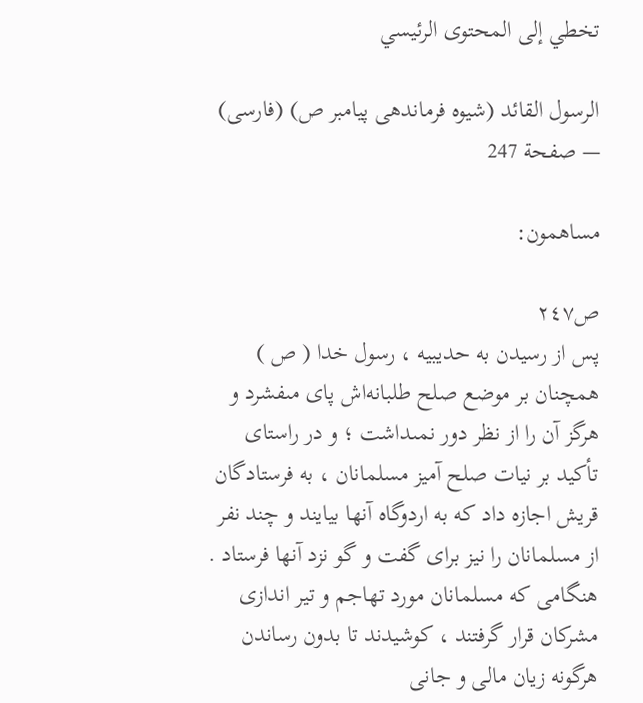تخطي إلى المحتوى الرئيسي

الرسول القائد (شيوه فرماندهى پيامبر ص) (فارسى) — صفحة 247

مساهمون:

ص٢٤٧
پس از رسيدن به حديبيه ، رسول خدا ( ص ) همچنان بر موضع صلح طلبانه‌اش پاى مىفشرد و هرگز آن را از نظر دور نمىداشت ؛ و در راستاى تأكيد بر نيات صلح آميز مسلمانان ، به فرستادگان قريش اجازه داد كه به اردوگاه آنها بيايند و چند نفر از مسلمانان را نيز براى گفت و گو نزد آنها فرستاد . هنگامى كه مسلمانان مورد تهاجم و تير اندازى مشركان قرار گرفتند ، كوشيدند تا بدون رساندن هرگونه زيان مالى و جانى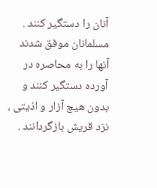آنان را دستگير كنند . مسلمانان موفق شدند آنها را به محاصره در آورده دستگير كنند و بدون هيچ آزار و اذيتى ، نزد قريش بازگردانند .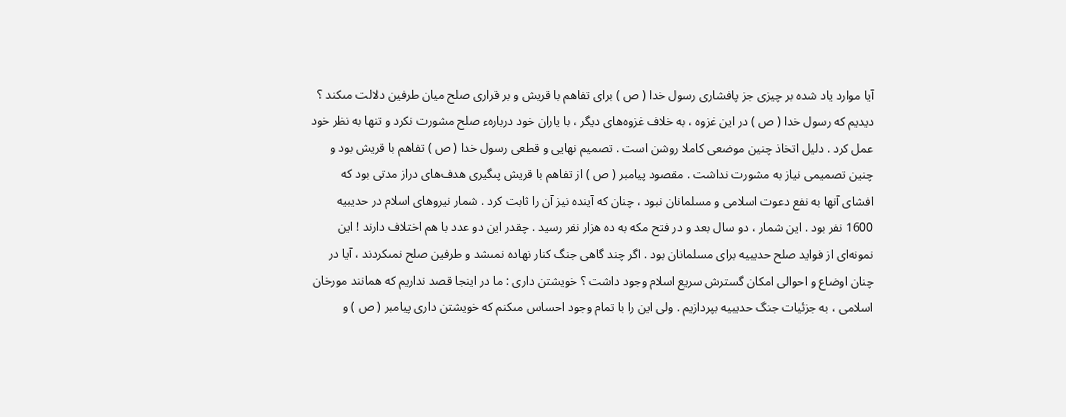آيا موارد ياد شده بر چيزى جز پافشارى رسول خدا ( ص ) براى تفاهم با قريش و بر قرارى صلح ميان طرفين دلالت مىكند ؟ ديديم كه رسول خدا ( ص ) در اين غزوه ، به خلاف غزوه‌هاى ديگر ، با ياران خود دربارهء صلح مشورت نكرد و تنها به نظر خود عمل كرد . دليل اتخاذ چنين موضعى كاملا روشن است . تصميم نهايى و قطعى رسول خدا ( ص ) تفاهم با قريش بود و چنين تصميمى نياز به مشورت نداشت . مقصود پيامبر ( ص ) از تفاهم با قريش پىگيرى هدف‌هاى دراز مدتى بود كه افشاى آنها به نفع دعوت اسلامى و مسلمانان نبود ، چنان كه آينده نيز آن را ثابت كرد . شمار نيروهاى اسلام در حديبيه 1600 نفر بود . اين شمار ، دو سال بعد و در فتح مكه به ده هزار نفر رسيد . چقدر اين دو عدد با هم اختلاف دارند ! اين نمونه‌اى از فوايد صلح حديبيه براى مسلمانان بود . اگر چند گاهى جنگ كنار نهاده نمىشد و طرفين صلح نمىكردند ، آيا در چنان اوضاع و احوالى امكان گسترش سريع اسلام وجود داشت ؟ خويشتن دارى : ما در اينجا قصد نداريم كه همانند مورخان اسلامى ، به جزئيات جنگ حديبيه بپردازيم . ولى اين را با تمام وجود احساس مىكنم كه خويشتن دارى پيامبر ( ص ) و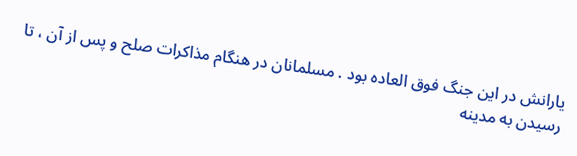يارانش در اين جنگ فوق العاده بود . مسلمانان در هنگام مذاكرات صلح و پس از آن ، تا رسيدن به مدينه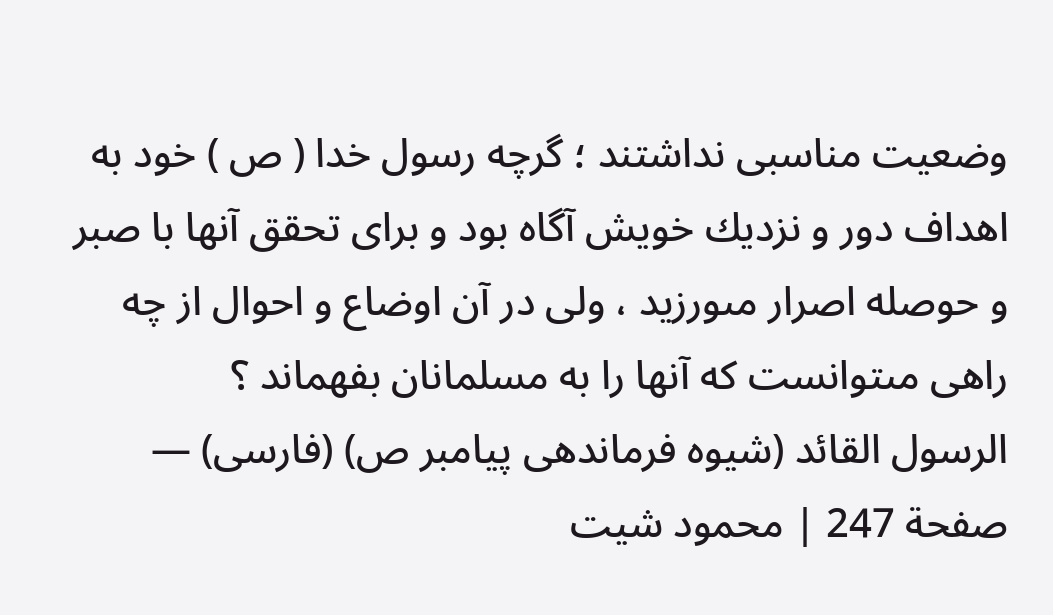وضعيت مناسبى نداشتند ؛ گرچه رسول خدا ( ص ) خود به اهداف دور و نزديك خويش آگاه بود و براى تحقق آنها با صبر و حوصله اصرار مىورزيد ، ولى در آن اوضاع و احوال از چه راهى مىتوانست كه آنها را به مسلمانان بفهماند ؟
الرسول القائد (شيوه فرماندهى پيامبر ص) (فارسى) — صفحة 247 | محمود شيت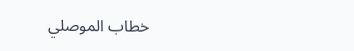خطاب الموصلي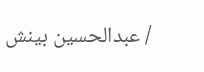/ عبدالحسين بينش